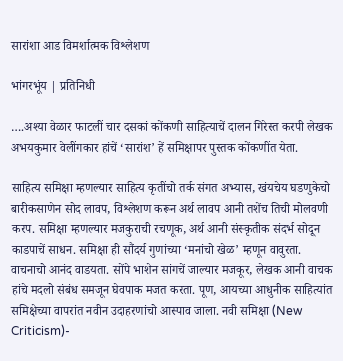सारांशा आड विमर्शात्मक विश्लेशण

भांगरभूंय | प्रतिनिधी

….अश्या वेळार फाटलीं चार दसकां कोंकणी साहित्याचें दालन गिरेस्त करपी लेखक अभयकुमार वेलींगकार हांचें ‘सारांश’ हें समिक्षापर पुस्तक कोंकणींत येता.

साहित्य समिक्षा म्हणल्यार साहित्य कृतींचो तर्क संगत अभ्यास, खंयचेय घडणुकेचो बारीकसाणेन सोद लावप, विश्लेशण करून अर्थ लावप आनी तशेंच तिची मोलवणी करप. समिक्षा म्हणल्यार मजकुराची रचणूक, अर्थ आनी संस्कृतीक संदर्भ सोदून काडपाचें साधन. समिक्षा ही सौंदर्य गुणांच्या ‘मनांचो खेळ’ म्हणून वावुरता. वाचनाचो आनंद वाडयता. सोंपे भाशेन सांगचें जाल्यार मजकूर, लेखक आनी वाचक हांचे मदलो संबंध समजून घेवपाक मजत करता. पूण, आयच्या आधुनीक साहित्यांत समिक्षेच्या वापरांत नवीन उदाहरणांचो आस्पाव जाला. नवी समिक्षा (New Criticism)-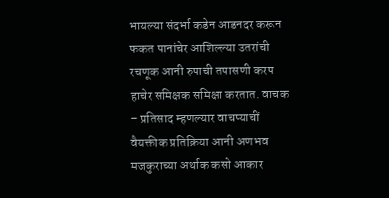भायल्या संदर्भा कडेन आडनदर करून फकत पानांचेर आशिल्ल्या उतरांची रचणूक आनी रुपाची तपासणी करप हाचेर समिक्षक समिक्षा करतात. वाचक – प्रतिसाद म्हणल्यार वाचप्याचीं वैयक्तीक प्रतिक्रिया आनी अणभव मजकुराच्या अर्थाक कसो आकार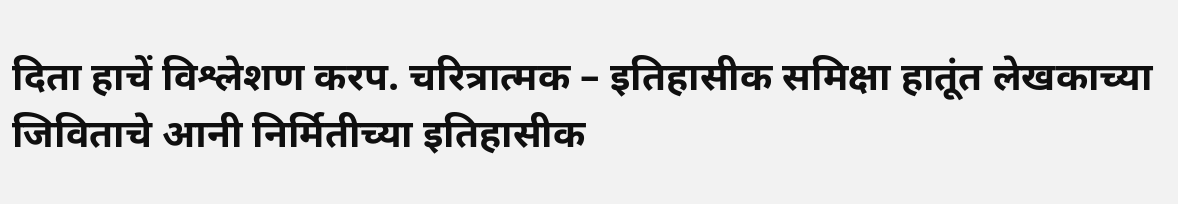दिता हाचें विश्लेशण करप. चरित्रात्मक – इतिहासीक समिक्षा हातूंत लेखकाच्या जिविताचे आनी निर्मितीच्या इतिहासीक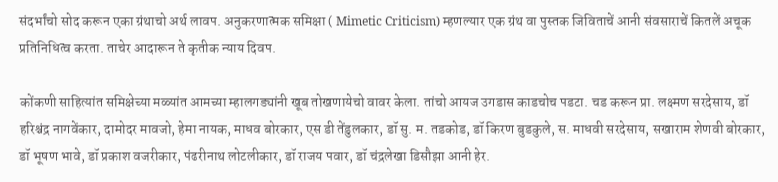संदर्भांचो सोद करून एका ग्रंथाचो अर्थ लावप. अनुकरणात्मक समिक्षा ( Mimetic Criticism) म्हणल्यार एक ग्रंथ वा पुस्तक जिविताचें आनी संवसाराचें कितलें अचूक प्रतिनिधित्व करता. ताचेर आदारून ते कृतीक न्याय दिवप.

कोंकणी साहित्यांत समिक्षेच्या मळ्यांत आमच्या म्हालगड्यांनी खूब तोखणायेचो वावर केला. तांचो आयज उगडास काडचोच पडटा. चड करून प्रा. लक्ष्मण सरदेसाय, डॉ हरिश्चंद्र नागवेंकार, दामोदर मावजो, हेमा नायक, माधव बोरकार, एस डी तेंडुलकार, डॉ सु. म. तडकोड, डॉ किरण बुडकुले, स. माधवी सरदेसाय, सखाराम शेणवी बोरकार, डॉ भूषण भावे, डॉ प्रकाश वजरीकार, पंढरीनाथ लोटलीकार, डॉ राजय पवार, डॉ चंद्रलेखा डिसौझा आनी हेर.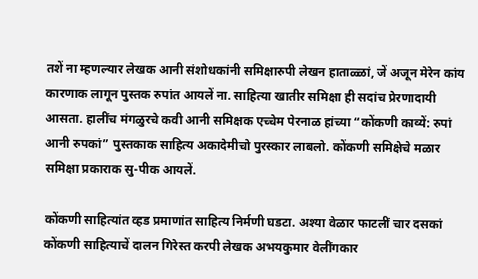तशें ना म्हणल्यार लेखक आनी संशोधकांनी समिक्षारुपी लेखन हाताळ्ळां, जें अजून मेरेन कांय कारणाक लागून पुस्तक रुपांत आयलें ना. साहित्या खातीर समिक्षा ही सदांच प्रेरणादायी आसता. हालींच मंगळुरचे कवी आनी समिक्षक एच्चेम पेरनाळ हांच्या “कोंकणी काव्यें: रुपां आनी रुपकां” पुस्तकाक साहित्य अकादेमीचो पुरस्कार लाबलो. कोंकणी समिक्षेचे मळार समिक्षा प्रकाराक सु-पीक आयलें.

कोंकणी साहित्यांत व्हड प्रमाणांत साहित्य निर्मणी घडटा. अश्या वेळार फाटलीं चार दसकां कोंकणी साहित्याचें दालन गिरेस्त करपी लेखक अभयकुमार वेलींगकार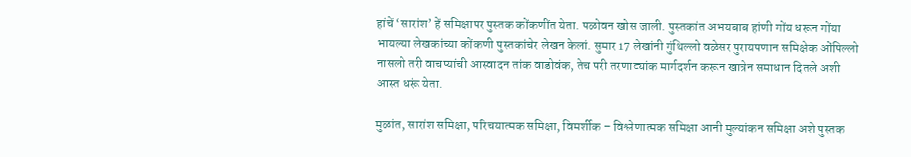हांचें ‘सारांश’ हें समिक्षापर पुस्तक कोंकणींत येता. पळोवन खोस जाली. पुस्तकांत अभयबाब हांणी गोंय धरून गोंया भायल्या लेखकांच्या कोंकणी पुस्तकांचेर लेखन केलां. सुमार 17 लेखांनी गुंथिल्लो वळेसर पुरायपणान समिक्षेक ओंपिल्लो नासलो तरी वाचप्यांची आस्वादन तांक वाडोवंक, तेच परी तरणाट्यांक मार्गदर्शन करून खात्रेन समाधान दितले अशी आस्त धरूं येता.

मुळांत, सारांश समिक्षा, परिचयात्मक समिक्षा, विमर्शीक – विश्लेणात्मक समिक्षा आनी मुल्यांकन समिक्षा अशे पुस्तक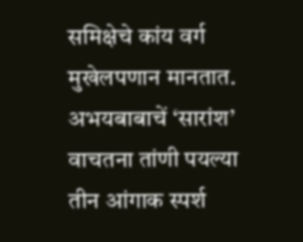समिक्षेचे कांय वर्ग मुखेलपणान मानतात. अभयबाबाचें ‘सारांश’ वाचतना तांणी पयल्या तीन आंगाक स्पर्श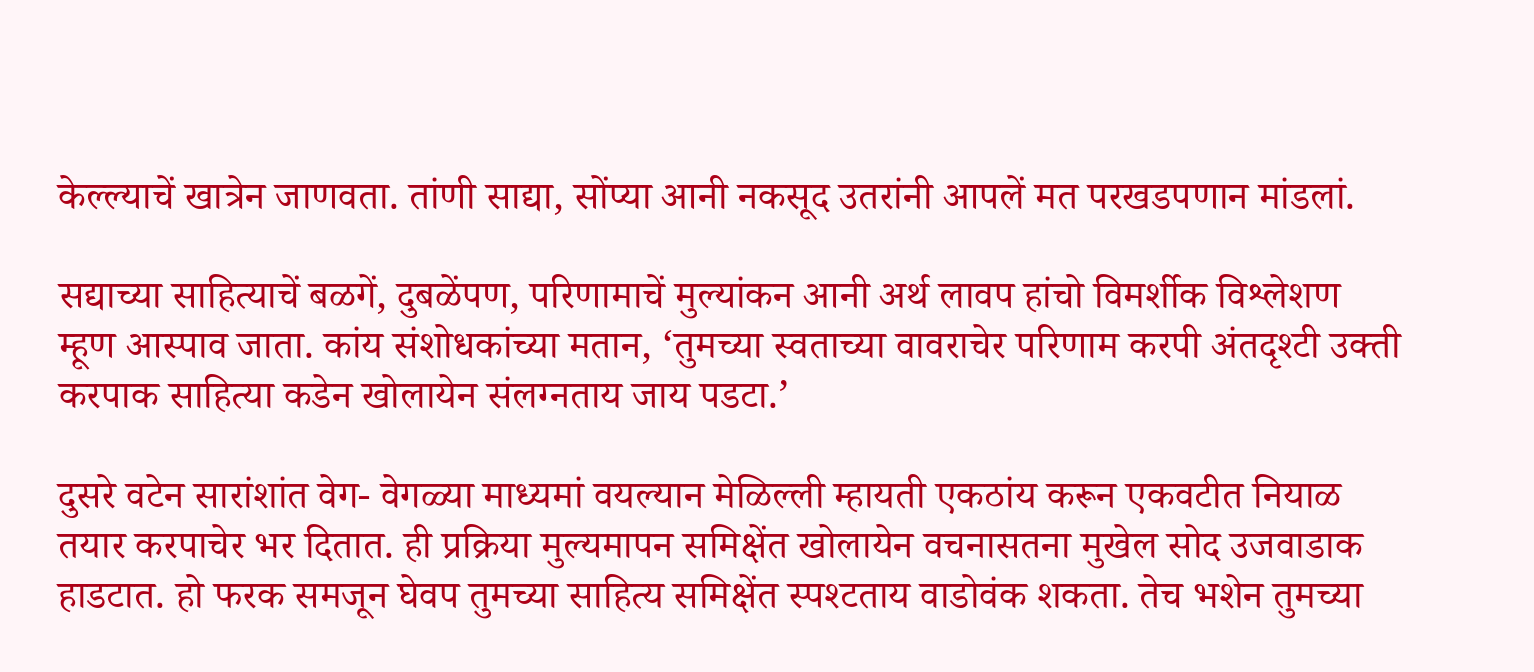केल्ल्याचें खात्रेन जाणवता. तांणी साद्या, सोंप्या आनी नकसूद उतरांनी आपलें मत परखडपणान मांडलां.

सद्याच्या साहित्याचें बळगें, दुबळेंपण, परिणामाचें मुल्यांकन आनी अर्थ लावप हांचो विमर्शीक विश्लेशण म्हूण आस्पाव जाता. कांय संशोधकांच्या मतान, ‘तुमच्या स्वताच्या वावराचेर परिणाम करपी अंतदृश्टी उक्ती करपाक साहित्या कडेन खोलायेन संलग्नताय जाय पडटा.’

दुसरे वटेन सारांशांत वेग- वेगळ्या माध्यमां वयल्यान मेळिल्ली म्हायती एकठांय करून एकवटीत नियाळ तयार करपाचेर भर दितात. ही प्रक्रिया मुल्यमापन समिक्षेंत खोलायेन वचनासतना मुखेल सोद उजवाडाक हाडटात. हो फरक समजून घेवप तुमच्या साहित्य समिक्षेंत स्पश्टताय वाडोवंक शकता. तेच भशेन तुमच्या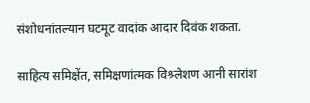संशोधनांतल्यान घटमूट वादांक आदार दिवंक शकता.

साहित्य समिक्षेंत, समिक्षणांत्मक विश्र्लेशण आनी सारांश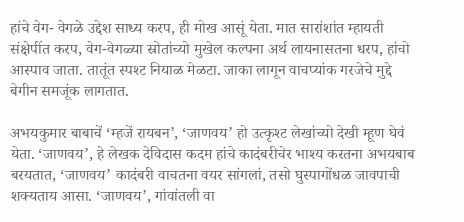हांचे वेग- वेगळे उद्देश साध्य करप, ही मोख आसूं येता. मात सारांशांत म्हायती संक्षेपींत करप, वेग-वेगळ्या स्रोतांच्यो मुखेल कल्पना अर्थ लायनासतना धरप, हांचो आस्पाव जाता. तातूंत स्पश्ट नियाळ मेळटा. जाका लागून वाचप्यांक गरजेचे मुद्दे बेगीन समजूंक लागतात.

अभयकुमार बाबाचें ‘म्हजें रायबन’, ‘जाणवय’ हो उत्कृश्ट लेखांच्यो देखी म्हूण घेवं येता. ‘जाणवय’, हे लेखक देविदास कदम हांचे कादंबरीचेर भाश्य करतना अभयबाब बरयतात, ‘जाणवय’ कादंबरी वाचतना वयर सांगलां, तसो घुस्पागोंधळ जावपाची शक्यताय आसा. ‘जाणवय’, गांवांतली वा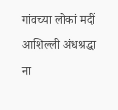गांवच्या लोकां मदीं आशिल्ली अंधश्रद्धा ना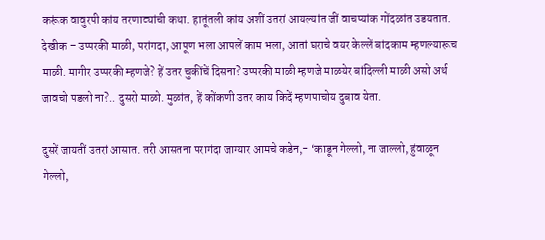करूंक वावुरपी कांय तरणाट्यांची कथा. हातूंतली कांय अशीं उतरां आयल्यांत जीं वाचप्यांक गोंदळांत उडयतात. देखीक – उप्परकी माळी, परांगदा, आपूण भला आपलें काम भला, आतां घराचे वयर केल्लें बांदकाम म्हणल्यारूच माळी. मागीर उप्परकी म्हणजे? हें उतर चुकींचें दिसना? उप्परकी माळी म्हणजे माळयेर बांदिल्ली माळी असो अर्थ जावचो पडलो ना?.. दुसरो माळो. मुळांत, हें कोंकणी उतर काय किदें म्हणपाचोय दुबाव येता.

दुसरें जायतीं उतरां आसात. तरी आसतना परागंदा जाग्यार आमचे कडेन,- ‘काडून गेल्लो, ना जाल्लो, हुंवाळून गेल्लो,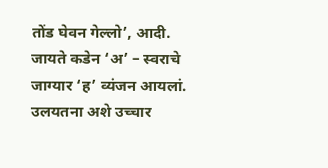तोंड घेवन गेल्लो’, आदी. जायते कडेन ‘अ’ – स्वराचे जाग्यार ‘ह’ व्यंजन आयलां. उलयतना अशे उच्चार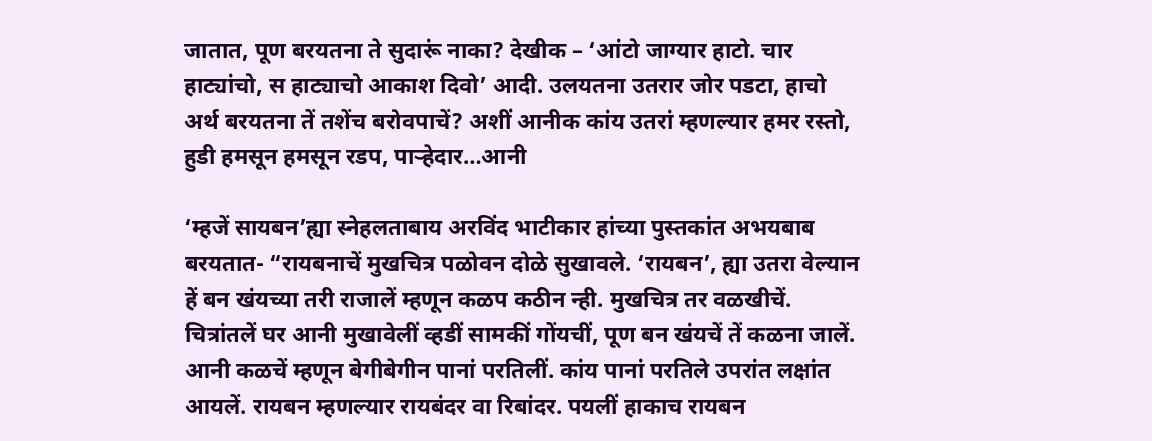जातात, पूण बरयतना ते सुदारूं नाका? देखीक – ‘आंटो जाग्यार हाटो. चार हाट्यांचो, स हाट्याचो आकाश दिवो’ आदी. उलयतना उतरार जोर पडटा, हाचो अर्थ बरयतना तें तशेंच बरोवपाचें? अशीं आनीक कांय उतरां म्हणल्यार हमर रस्तो, हुडी हमसून हमसून रडप, पाऱ्हेदार…आनी

‘म्हजें सायबन’ह्या स्नेहलताबाय अरविंद भाटीकार हांच्या पुस्तकांत अभयबाब बरयतात- “रायबनाचें मुखचित्र पळोवन दोळे सुखावले. ‘रायबन’, ह्या उतरा वेल्यान हें बन खंयच्या तरी राजालें म्हणून कळप कठीन न्ही. मुखचित्र तर वळखीचें. चित्रांतलें घर आनी मुखावेलीं व्हडीं सामकीं गोंयचीं, पूण बन खंयचें तें कळना जालें. आनी कळचें म्हणून बेगीबेगीन पानां परतिलीं. कांय पानां परतिले उपरांत लक्षांत आयलें. रायबन म्हणल्यार रायबंदर वा रिबांदर. पयलीं हाकाच रायबन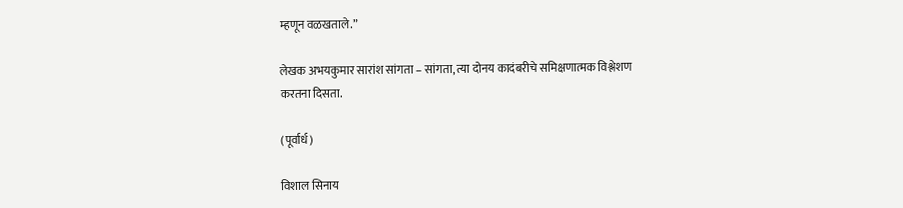म्हणून वळखताले.”

लेखक अभयकुमार सारांश सांगता – सांगता, त्या दोनय कादंबरीचे समिक्षणात्मक विश्लेशण करतना दिसता.

(पूर्वार्ध)

विशाल सिनाय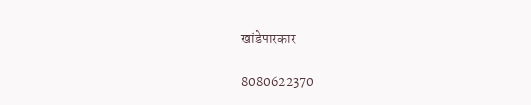खांडेपारकार

8080622370